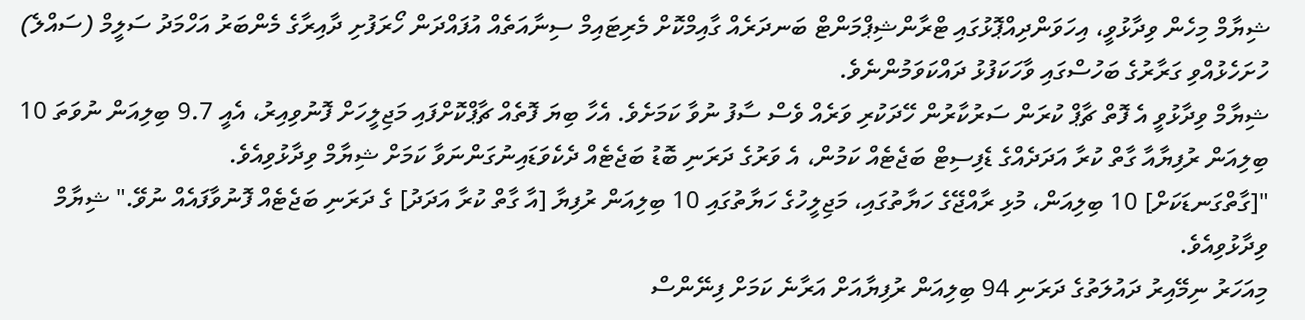ޝިޔާމް މިހެން ވިދާޅުވީ، އިހަވަންދިއްޕޮޅުގައި ޓްރާންޝިޕްމަންޓް ބަނދަރެއް ގާއިމްކޮށް މެރިޓައިމް ސިނާއަތެއް އުފައްދަން ހޯރަފުށި ދާއިރާގެ މެންބަރު އަހްމަދު ސަލީމް (ސައްލެ) ހުށަހެޅުއްވި ގަރާރުގެ ބަހުސްގައި ވާހަކަފުޅު ދައްކަވަމުންނެވެ.
ޝިޔާމް ވިދާޅުވީ އެ ފޮތް ޗާޕް ކުރަން ސަރުކާރުން ހޭދަކުރި ވަރެއް ވެސް ސާފު ނުވާ ކަމަށެވެ. އެހާ ބިޔަ ފޮތެއް ޗާޕްކޮށްފައި މަޖިލީހަށް ފޮނުވިއިރު، އެއީ 9.7 ބިލިއަން ނުވަތަ 10 ބިލިއަން ރުފިޔާއާ ގާތް ކުރާ އަދަދެއްގެ ޑެފިސިޓް ބަޖެޓެއް ކަމުން، އެ ވަރުގެ ދަރަނި ބޮޑު ބަޖެޓެއް ދެކެވަޑައިނުގަންނަވާ ކަމަށް ޝިޔާމް ވިދާޅުވިއެވެ.
"[ގާތްގަނޑަކަށް] 10 ބިލިއަން، މުޅި ރާއްޖޭގެ ހަޔާތުގައި، މަޖިލީހުގެ ހަޔާތުގައި 10 ބިލިއަން ރުފިޔާ [އާ ގާތް ކުރާ އަދަދު] ގެ ދަރަނި ބަޖެޓެއް ފޮނުވާފައެއް ނުވޭ." ޝިޔާމް ވިދާޅުވިއެވެ.
މިއަހަރު ނިމޭއިރު ދައުލަތުގެ ދަރަނި 94 ބިލިއަން ރުފިޔާއަށް އަރާނެ ކަމަށް ފިނޭންސް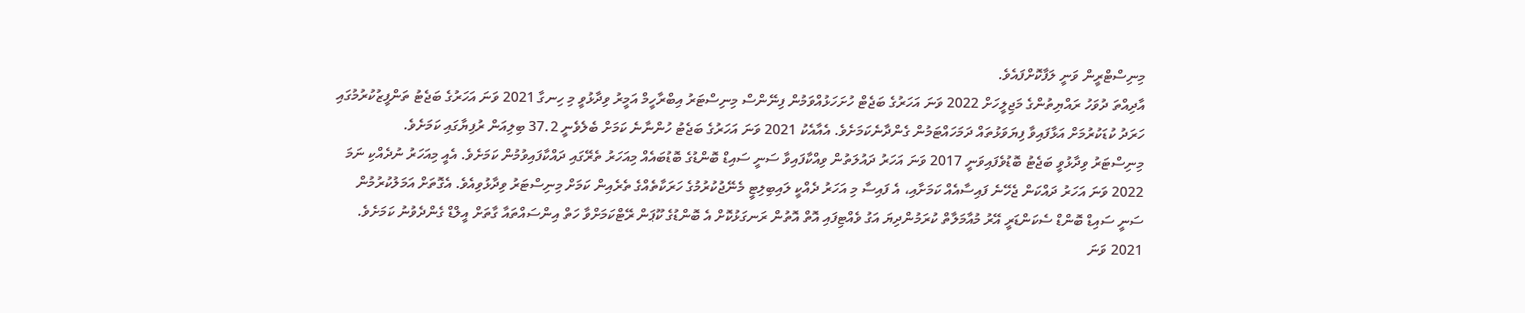މިނިސްޓްރީން ވަނީ ލަފާކޮށްފައެވެ.
އާދިއްތަ ދުވަހު ރައްޔިތުންގެ މަޖިލީހަށް 2022 ވަނަ އަހަރުގެ ބަޖެޓް ހުށަހަޅުއްވަމުން ފިނޭންސް މިނިސްޓަރު އިބްރާހީމް އަމީރު ވިދާޅުވީ މި ހިނގާ 2021 ވަނަ އަހަރުގެ ބަޖެޓު ތަންފީޒުކުރުމުގައި ހަރަދު ކުޑަކުރުމަށް އަޅާފައިވާ ފިޔަވަޅުތައް ދަމަހައްޓަމުން ގެންދާނެކަމަށެވެ. އެއާއެކު 2021 ވަނަ އަހަރުގެ ބަޖެޓު ހުންނާނެ ކަމަށް ބެލެވެނީ 37.2 ބިލިއަން ރުފިޔާގައި ކަމަށެވެ.
މިނިސްޓަރު ވިދާޅުވީ ބަޖެޓު ބޮޑުވެފައިވަނީ 2017 ވަނަ އަހަރު ދައުލަތުން ވިއްކާފައިވާ ސަނީ ސައިޑް ބޮންޑުގެ ބޮޑުބައެއް މިއަހަރު ތެރޭގައި ދައްކާފައިވުމުން ކަމަށެވެ. އެއީ މިއަހަރު ނުދެއްކި ނަމަ 2022 ވަނަ އަހަރު ދައްކަން ޖެހޭނެ ފައިސާއެއް ކަމަށާއި، އެ ފައިސާ މި އަހަރު ދެއްކީ ލައިބިލިޓީ މެނޭޖުކުރުމުގެ ހަރަކާތެއްގެ ތެރެއިން ކަމަށް މިނިސްޓަރު ވިދާޅުވިއެވެ. އެގޮތަށް އަމަލުކުރުމުން ސަނީ ސައިޑް ބޮންޑް ސެކަންޑަރީ އޭރު މުއާމަލާތް ކުރަމުންދިޔަ އަގު ވެއްޓިފައި އޮތް އޮތުން ރަނގަޅުކޮށް އެ ބޮންޑުގެ ކޫޕަން ރޭޓްކަމަށްވާ ހަތް އިންސައްތައާ ގާތަށް އީލްޑް ގެންދެވުނު ކަމަށެވެ.
2021 ވަނަ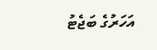އަހަރުގެ ބަޖެޓު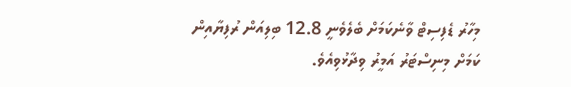މިހާރު ޑެފިސިޓް ވާނެކަމަށް ބެލެވެނީ 12.8 ބިލިއަން ރުފިޔާއިން ކަމަށް މިނިސްޓަރު އަމީރު ވިދާޅުވިއެވެ.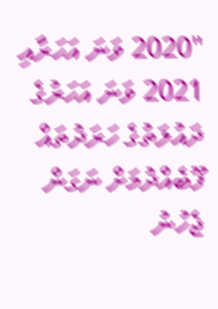"2020 ވަނަ އަހަރާއި 2021 ވަނަ އަހަރުގެ ދައުލަތުގެ ހަރަދުތައް ފޫބެއްދުމަށް ނަގަން ޖެހުނު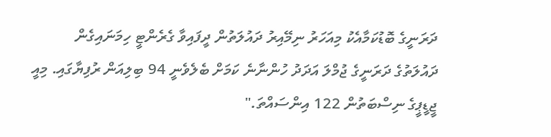ދަރަނީގެ ބޮޑުކަމާއެކު މިއަހަރު ނިމޭއިރު ދައުލަތުން ދީފައިވާ ގެރެންޓީ ހިމަނައިގެން ދައުލަތުގެ ދަރަނީގެ ޖުމްލަ އަދަދު ހުންނާނެ ކަމަށް ބެލެވެނީ 94 ބިލިއަން ރުފިޔާގައި. މިއީ ޖީޑީޕީގެ ނިސްބަތުން 122 އިންސައްތަ."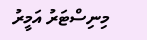މިނިސްޓަރު އަމީރު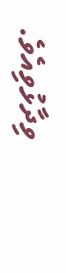ވިދާޅުވިއެވެ.